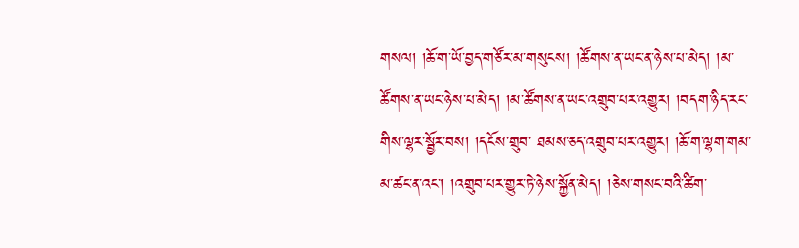གསལ། །ཆོ་ག་ཡོ་བྱད་གཙོར་མ་གསུངས། །ཚོགས་ན་ཡང་ན་ཉེས་པ་མེད། །མ་ཚོགས་ན་ཡང་ཉེས་པ་མེད། །མ་ཚོགས་ན་ཡང་འགྲུབ་པར་འགྱུར། །བདག་ཉིད་རང་གིས་ལྷར་སྦྱོར་བས། །དངོས་གྲུབ་ ཐམས་ཅད་འགྲུབ་པར་འགྱུར། །ཆོ་ག་ལྷག་གམ་མ་ཚང་ན་འང་། །འགྲུབ་པར་གྱུར་ཏེ་ཉེས་སྐྱོན་མེད། །ཅེས་གསང་བའི་ཚིག་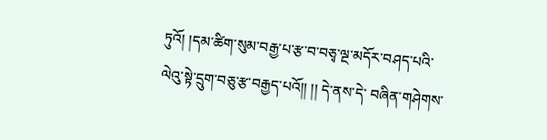ཏུའོ། །དམ་ཚིག་སུམ་བརྒྱ་པ་རྩ་བ་བཅྭ་ལྔ་མདོར་བཤད་པའི་ལེའུ་སྟེ་དྲུག་བཅུ་རྩ་བརྒྱད་པའོ།། །། དེ་ནས་དེ་ བཞིན་གཤེགས་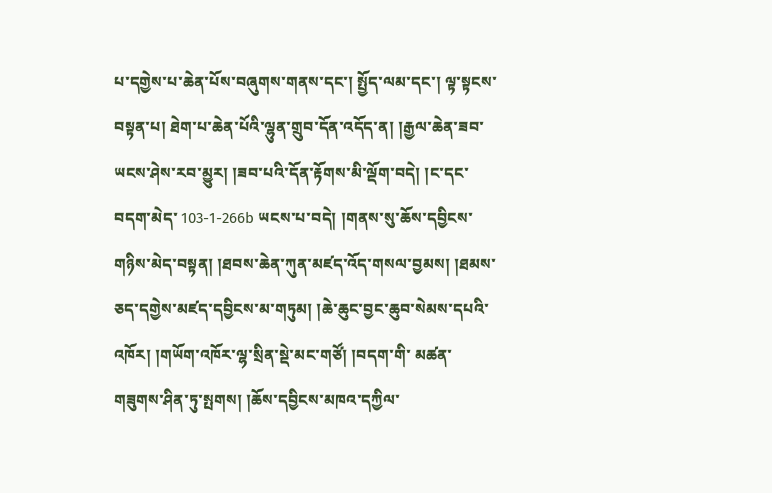པ་དགྱེས་པ་ཆེན་པོས་བཞུགས་གནས་དང་། སྤྱོད་ལམ་དང་། ལྟ་སྟངས་བསྟན་པ། ཐེག་པ་ཆེན་པོའི་ལྷུན་གྲུབ་དོན་འདོད་ན། །རྒྱལ་ཆེན་ཟབ་ཡངས་ཤེས་རབ་མྱུར། །ཟབ་པའི་དོན་རྟོགས་མི་ལྡོག་བདེ། །ང་དང་བདག་མེད་ 103-1-266b ཡངས་པ་བདེ། །གནས་སུ་ཆོས་དབྱིངས་གཉིས་མེད་བསྟན། །ཐབས་ཆེན་ཀུན་མཛད་འོད་གསལ་བྱམས། །ཐམས་ཅད་དགྱེས་མཛད་དབྱིངས་མ་གཏུམ། །ཆེ་ཆུང་བྱང་ཆུབ་སེམས་དཔའི་འཁོར། །གཡོག་འཁོར་ལྷ་སྲིན་སྡེ་མང་གཙོ། །བདག་གི་ མཚན་གཟུགས་ཤིན་ཏུ་སྤགས། །ཆོས་དབྱིངས་མཁའ་དཀྱིལ་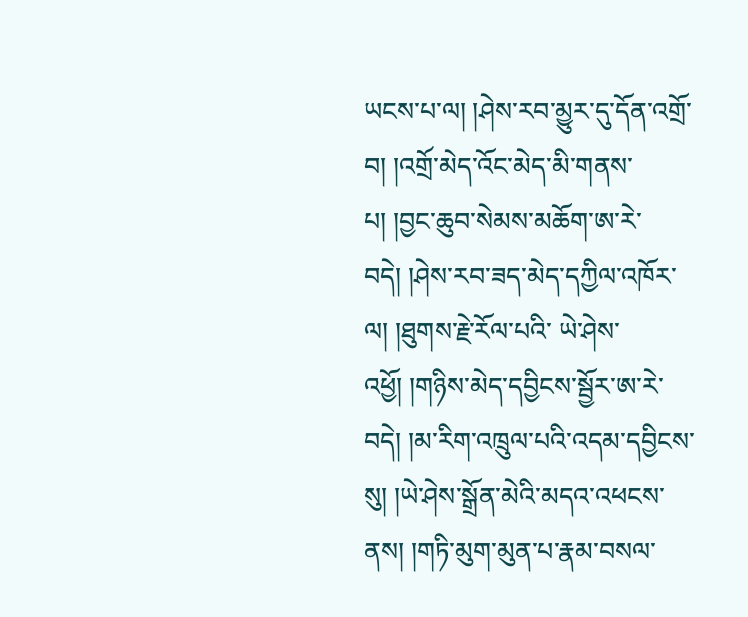ཡངས་པ་ལ། །ཤེས་རབ་མྱུར་དུ་དོན་འགྲོ་བ། །འགྲོ་མེད་འོང་མེད་མི་གནས་པ། །བྱང་ཆུབ་སེམས་མཆོག་ཨ་རེ་བདེ། །ཤེས་རབ་ཟད་མེད་དཀྱིལ་འཁོར་ལ། །ཐུགས་རྗེ་རོལ་པའི་ ཡེ་ཤེས་འཕྱོ། །གཉིས་མེད་དབྱིངས་སྦྱོར་ཨ་རེ་བདེ། །མ་རིག་འཁྲུལ་པའི་འདམ་དབྱིངས་སུ། །ཡེ་ཤེས་སྒྲོན་མེའི་མདའ་འཕངས་ནས། །གཏི་མུག་མུན་པ་རྣམ་བསལ་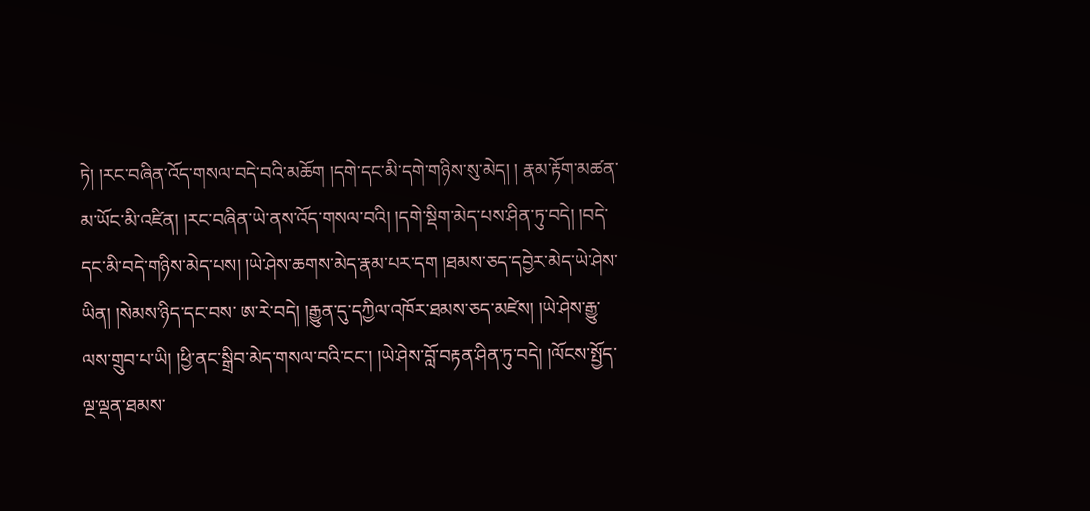ཏེ། །རང་བཞིན་འོད་གསལ་བདེ་བའི་མཆོག །དགེ་དང་མི་དགེ་གཉིས་སུ་མེད། ། རྣམ་རྟོག་མཚན་མ་ཡོང་མི་འཛིན། །རང་བཞིན་ཡེ་ནས་འོད་གསལ་བའི། །དགེ་སྡིག་མེད་པས་ཤིན་ཏུ་བདེ། །བདེ་དང་མི་བདེ་གཉིས་མེད་པས། །ཡེ་ཤེས་ཆགས་མེད་རྣམ་པར་དག །ཐམས་ཅད་དབྱེར་མེད་ཡེ་ཤེས་ཡིན། །སེམས་ཉིད་དང་བས་ ཨ་རེ་བདེ། །རྒྱུན་དུ་དཀྱིལ་འཁོར་ཐམས་ཅད་མཛེས། །ཡེ་ཤེས་རྒྱུ་ལས་གྲུབ་པ་ཡི། །ཕྱི་ནང་སྒྲིབ་མེད་གསལ་བའི་ངང་། །ཡེ་ཤེས་བློ་བརྟན་ཤིན་ཏུ་བདེ། །ལོངས་སྤྱོད་ལྔ་ལྡན་ཐམས་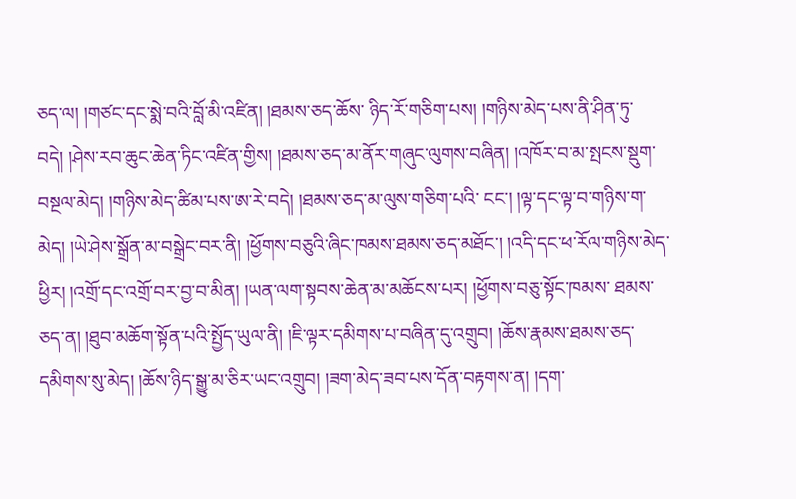ཅད་ལ། །གཙང་དང་སྨེ་བའི་བློ་མི་འཛིན། །ཐམས་ཅད་ཆོས་ ཉིད་རོ་གཅིག་པས། །གཉིས་མེད་པས་ནི་ཤིན་ཏུ་བདེ། །ཤེས་རབ་ཆུང་ཆེན་ཏིང་འཛིན་གྱིས། །ཐམས་ཅད་མ་ནོར་གཞུང་ལུགས་བཞིན། །འཁོར་བ་མ་སྤངས་སྡུག་བསྔལ་མེད། །གཉིས་མེད་ཚིམ་པས་ཨ་རེ་བདེ། །ཐམས་ཅད་མ་ལུས་གཅིག་པའི་ ངང་། །ལྟ་དང་ལྟ་བ་གཉིས་ག་མེད། །ཡེ་ཤེས་སྒྲོན་མ་བསྒྲེང་བར་ནི། །ཕྱོགས་བཅུའི་ཞིང་ཁམས་ཐམས་ཅད་མཐོང་། །འདི་དང་ཕ་རོལ་གཉིས་མེད་ཕྱིར། །འགྲོ་དང་འགྲོ་བར་བྱ་བ་མིན། །ཡན་ལག་སྟབས་ཆེན་མ་མཆོངས་པར། །ཕྱོགས་བཅུ་སྟོང་ཁམས་ ཐམས་ཅད་ན། །ཐུབ་མཆོག་སྟོན་པའི་སྤྱོད་ཡུལ་ནི། །ཇི་ལྟར་དམིགས་པ་བཞིན་དུ་འགྲུབ། །ཆོས་རྣམས་ཐམས་ཅད་དམིགས་སུ་མེད། །ཆོས་ཉིད་སྒྱུ་མ་ཅིར་ཡང་འགྲུབ། །ཟག་མེད་ཟབ་པས་དོན་བརྟགས་ན། །དག་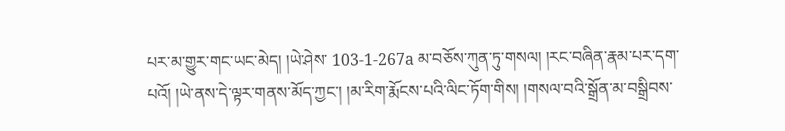པར་མ་གྱུར་གང་ཡང་མེད། །ཡེ་ཤེས་ 103-1-267a མ་བཅོས་ཀུན་ཏུ་གསལ། །རང་བཞིན་རྣམ་པར་དག་པའོ། །ཡེ་ནས་དེ་ལྟར་གནས་མོད་ཀྱང་། །མ་རིག་རྨོངས་པའི་ལིང་ཏོག་གིས། །གསལ་བའི་སྒྲོན་མ་བསྒྲིབས་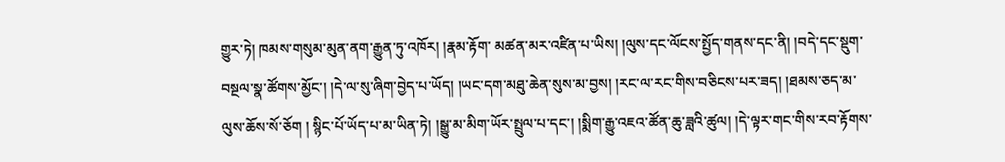གྱུར་ཏེ། ཁམས་གསུམ་མུན་ནག་རྒྱུན་ཏུ་འཁོར། །རྣམ་རྟོག་ མཚན་མར་འཛིན་པ་ཡིས། །ལུས་དང་ལོངས་སྤྱོད་གནས་དང་ནི། །བདེ་དང་སྡུག་བསྔལ་སྣ་ཚོགས་མྱོང་། །དེ་ལ་སུ་ཞིག་བྱེད་པ་ཡོད། །ཡང་དག་མཐུ་ཆེན་སུས་མ་བྱས། །རང་ལ་རང་གིས་བཅིངས་པར་ཟད། །ཐམས་ཅད་མ་ལུས་ཆོས་སོ་ཅོག ། སྙིང་པོ་ཡོད་པ་མ་ཡིན་ཏེ། །སྒྱུ་མ་མིག་ཡོར་སྤྲུལ་པ་དང་། །སྨིག་རྒྱུ་འཇའ་ཚོན་ཆུ་ཟླའི་ཚུལ། །དེ་ལྟར་གང་གིས་རབ་རྟོགས་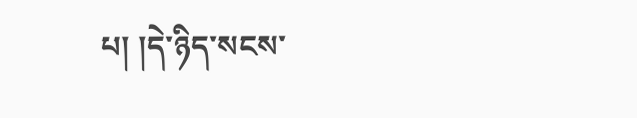པ། །དེ་ཉིད་སངས་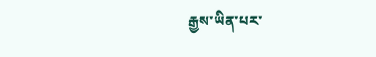རྒྱས་ཡིན་པར་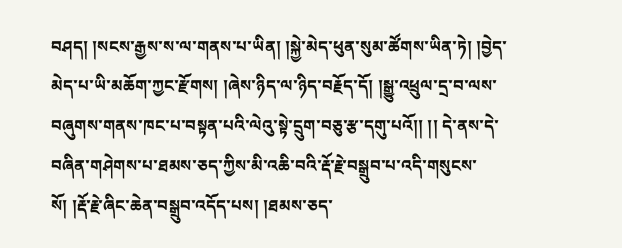བཤད། །སངས་རྒྱས་ས་ལ་གནས་པ་ཡིན། །སྐྱེ་མེད་ཕུན་སུམ་ཚོགས་ཡིན་ཏེ། །བྱེད་ མེད་པ་ཡི་མཆོག་ཀྱང་རྫོགས། །ཞེས་ཉིད་ལ་ཉིད་བརྗོད་དོ། །སྒྱུ་འཕྲུལ་དྲ་བ་ལས་བཞུགས་གནས་ཁང་པ་བསྟན་པའི་ལེའུ་སྟེ་དྲུག་བཅུ་རྩ་དགུ་པའོ།། །། དེ་ནས་དེ་བཞིན་གཤེགས་པ་ཐམས་ཅད་ཀྱིས་མི་འཆི་བའི་རྡོ་རྗེ་བསྒྲུབ་པ་འདི་གསུངས་ སོ། །རྡོ་རྗེ་ཞིང་ཆེན་བསྒྲུབ་འདོད་པས། །ཐམས་ཅད་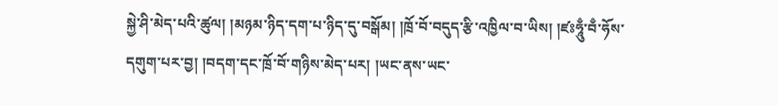སྐྱེ་ཤི་མེད་པའི་ཚུལ། །མཉམ་ཉིད་དག་པ་ཉིད་དུ་བསྒོམ། །ཁྲོ་བོ་བདུད་རྩི་འཁྱིལ་བ་ཡིས། །ཛཿཧཱུྃ་བྃ་ཧོས་དགུག་པར་བྱ། །བདག་དང་ཁྲོ་བོ་གཉིས་མེད་པར། །ཡང་ནས་ཡང་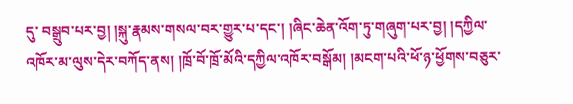དུ་ བསྒྲུབ་པར་བྱ། །སྐུ་རྣམས་གསལ་བར་གྱུར་པ་དང་། །ཞིང་ཆེན་འོག་ཏུ་གཞུག་པར་བྱ། །དཀྱིལ་འཁོར་མ་ལུས་དེར་བཀོད་ནས། །ཁྲོ་བོ་ཁྲོ་མོའི་དཀྱིལ་འཁོར་བསྒོམ། །མངག་པའི་ཕོ་ཉ་ཕྱོགས་བཅུར་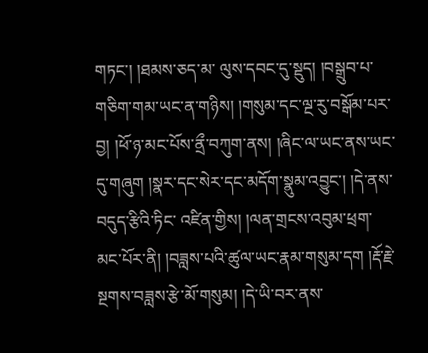གཏང་། །ཐམས་ཅད་མ་ ལུས་དབང་དུ་སྡུད། །བསྒྲུབ་པ་གཅིག་གམ་ཡང་ན་གཉིས། །གསུམ་དང་ལྔ་རུ་བསྒོམ་པར་བྱ། །ཕོ་ཉ་མང་པོས་ནྲྀ་བཀུག་ནས། །ཞིང་ལ་ཡང་ནས་ཡང་དུ་གཞུག །སྣར་དང་སེར་དང་མདོག་སྣུམ་འབྱུང་། །དེ་ནས་བདུད་རྩིའི་ཏིང་ འཛིན་གྱིས། །ལན་གྲངས་འབུམ་ཕྲག་མང་པོར་ནི། །བཟླས་པའི་ཚུལ་ཡང་རྣམ་གསུམ་དག །རྡོ་རྗེ་སྔགས་བཟླས་རྩེ་མོ་གསུམ། །དེ་ཡི་བར་ནས་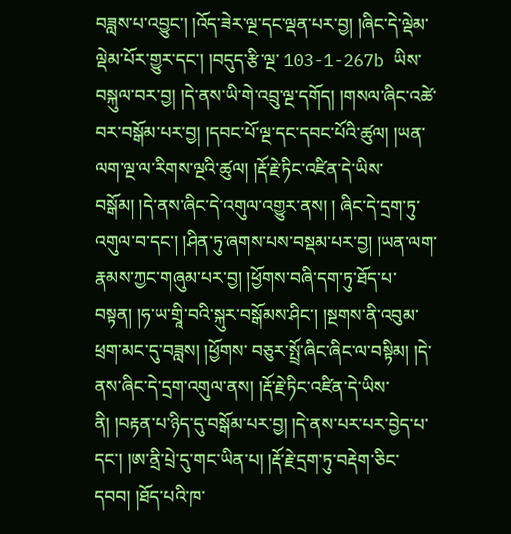བཟླས་པ་འབྱུང་། །འོད་ཟེར་ལྔ་དང་ལྡན་པར་བྱ། །ཞིང་དེ་ལྡེམ་ལྡེམ་པོར་གྱུར་དང་། །བདུད་རྩི་ལྔ་ 103-1-267b ཡིས་བསྐུལ་བར་བྱ། །དེ་ནས་ཡི་གེ་འབྲུ་ལྔ་དགོད། །གསལ་ཞིང་འཚེ་བར་བསྒོམ་པར་བྱ། །དབང་པོ་ལྔ་དང་དབང་པོའི་ཚུལ། །ཡན་ལག་ལྔ་ལ་རིགས་ལྔའི་ཚུལ། །རྡོ་རྗེ་ཏིང་འཛིན་དེ་ཡིས་བསྒོམ། །དེ་ནས་ཞིང་དེ་འགུལ་འགྱུར་ནས། ། ཞིང་དེ་དྲག་ཏུ་འགུལ་བ་དང་། །ཤིན་ཏུ་ཞགས་པས་བསྡམ་པར་བྱ། །ཡན་ལག་རྣམས་ཀྱང་གཞུམ་པར་བྱ། །ཕྱོགས་བཞི་དག་ཏུ་ཐོད་པ་བསྟན། །ཧ་ཡ་གྲཱི་བའི་སྐུར་བསྒོམས་ཤིང་། །སྔགས་ནི་འབུམ་ཕྲག་མང་དུ་བཟླས། །ཕྱོགས་ བཅུར་སྤྲོ་ཞིང་ཞིང་ལ་བསྟིམ། །དེ་ནས་ཞིང་དེ་དྲག་འགུལ་ནས། །རྡོ་རྗེ་ཏིང་འཛིན་དེ་ཡིས་ནི། །བརྟན་པ་ཉིད་དུ་བསྒོམ་པར་བྱ། །དེ་ནས་པར་པར་བྱེད་པ་དང་། །ཨ་ནྲི་པྲེ་དུ་གང་ཡིན་པ། །རྡོ་རྗེ་དྲག་ཏུ་བརྡེག་ཅིང་དབབ། །ཐོད་པའི་ཁ་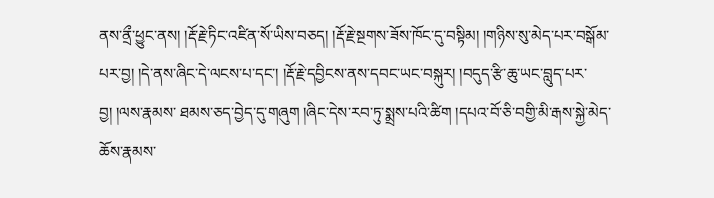ནས་ནྲྀ་ཕྱུང་ནས། །རྡོ་རྗེ་ཏིང་འཛིན་སོ་ཡིས་བཅད། །རྡོ་རྗེ་སྔགས་ཟོས་ཁོང་དུ་བསྟིམ། །གཉིས་སུ་མེད་པར་བསྒོམ་པར་བྱ། །དེ་ནས་ཞིང་དེ་ལངས་པ་དང་། །རྡོ་རྗེ་དབྱིངས་ནས་དབང་ཡང་བསྐུར། །བདུད་རྩི་ཆུ་ཡང་བླུད་པར་བྱ། །ལས་རྣམས་ ཐམས་ཅད་བྱེད་དུ་གཞུག །ཞིང་དེས་རབ་ཏུ་སྨྲས་པའི་ཚིག །དཔའ་བོ་ཅི་བགྱི་མི་རྒས་སྐྱེ་མེད་ཆོས་རྣམས་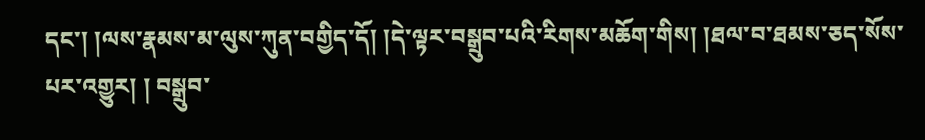དང་། །ལས་རྣམས་མ་ལུས་ཀུན་བགྱིད་དོ། །དེ་ལྟར་བསྒྲུབ་པའི་རིགས་མཆོག་གིས། །ཐལ་བ་ཐམས་ཅད་སོས་པར་འགྱུར། ། བསྒྲུབ་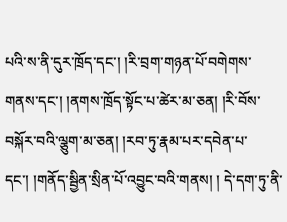པའི་ས་ནི་དུར་ཁྲོད་དང་། །རི་བྲག་གཉན་པོ་བགེགས་གནས་དང་། །ནགས་ཁྲོད་སྟོང་པ་ཚེར་མ་ཅན། །རི་བོས་བསྐོར་བའི་ལྕུག་མ་ཅན། །རབ་ཏུ་རྣམ་པར་དབེན་པ་དང་། །གནོད་སྦྱིན་སྲིན་པོ་འབྱུང་བའི་གནས། ། དེ་དག་ཏུ་ནི་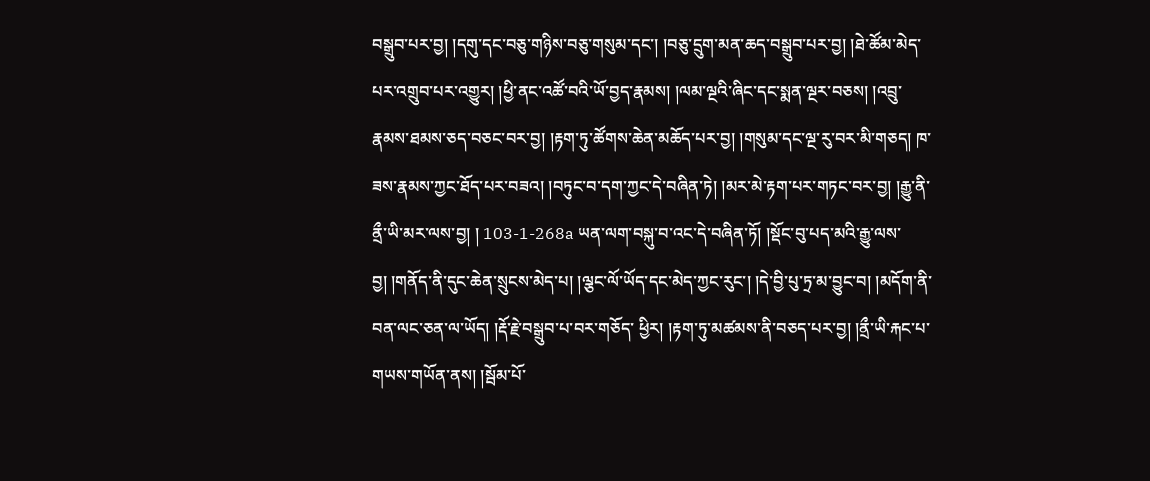བསྒྲུབ་པར་བྱ། །དགུ་དང་བཅུ་གཉིས་བཅུ་གསུམ་དང་། །བཅུ་དྲུག་མན་ཆད་བསྒྲུབ་པར་བྱ། །ཐེ་ཚོམ་མེད་པར་འགྲུབ་པར་འགྱུར། །ཕྱི་ནང་འཚོ་བའི་ཡོ་བྱད་རྣམས། །ལམ་ལྔའི་ཞིང་དང་སྨན་ལྔར་བཅས། །འབྲུ་ རྣམས་ཐམས་ཅད་བཅང་བར་བྱ། །རྟག་ཏུ་ཚོགས་ཆེན་མཆོད་པར་བྱ། །གསུམ་དང་ལྔ་རུ་བར་མི་གཅད། ཁ་ཟས་རྣམས་ཀྱང་ཐོད་པར་བཟའ། །བཏུང་བ་དག་ཀྱང་དེ་བཞིན་ཏེ། །མར་མེ་རྟག་པར་གཏང་བར་བྱ། །རྒྱུ་ནི་ནྲྀ་ཡི་མར་ལས་བྱ། ། 103-1-268a ཡན་ལག་བསྐུ་བ་འང་དེ་བཞིན་ཏོ། །སྡོང་བུ་པད་མའི་རྒྱུ་ལས་བྱ། །གནོད་ནི་དུང་ཆེན་སྲུངས་མེད་པ། །ལྕང་ལོ་ཡོད་དང་མེད་ཀྱང་རུང་། །དེ་བྱི་པུ་ཏྲ་མ་བྱུང་བ། །མདོག་ནི་བན་ལང་ཅན་ལ་ཡོད། །རྡོ་རྗེ་བསྒྲུབ་པ་བར་གཅོད་ ཕྱིར། །རྟག་ཏུ་མཚམས་ནི་བཅད་པར་བྱ། །ནྲྀ་ཡི་རྐང་པ་གཡས་གཡོན་ནས། །སྦོམ་པོ་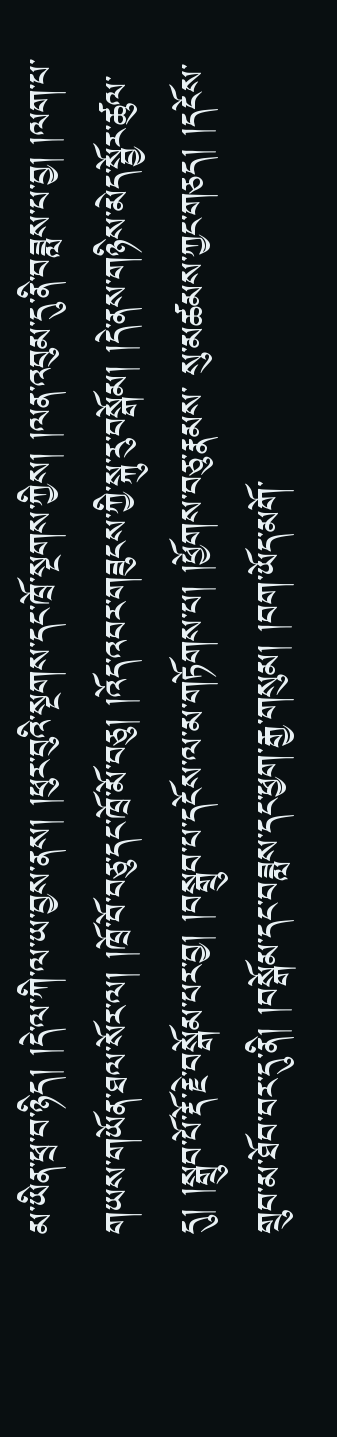མ་ཡིན་ཕྲ་བ་ཉིད། །དེ་ལ་ཀི་ལ་ཡ་བྱས་ནས། །ཕུར་བུའི་སྔགས་དང་ཁྲོ་སྔགས་ཀྱིས། །ལན་འབུམ་དུ་ནི་བཟླས་པ་བྱ། །ལག་པ་ གཡས་གཡོན་ཐལ་སོར་ལ། །ཁྲོ་བོ་བཅུ་དང་ཁྲོ་མོ་བཅུ། །འོད་འབར་གཟུངས་ཀྱི་སྐུ་རུ་བསྒོམ། །དེ་ནས་གཉིས་མེད་སྦྱོར་ཚུལ་དུ། །སྒྲུབ་པོ་རྡོ་རྗེ་བསྒོམ་པར་བྱ། །བསྒྲུབ་པ་དངོས་ལ་མ་གཏོགས་པ། །ཕྱོགས་བཅུ་རྣམས་ སུ་མཚམས་ཀྱང་གཅད། །དངོས་གྲུབ་མ་ཐོབ་བར་དུ་ནི། །བསྒོམ་དང་བཟླས་དང་ཕྱག་རྒྱ་གསུམ། །བག་ཡོད་མགོ་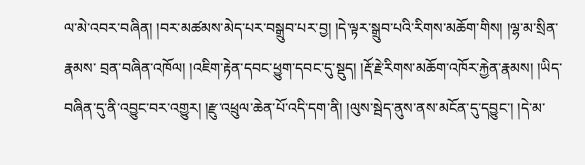ལ་མེ་འབར་བཞིན། །བར་མཚམས་མེད་པར་བསྒྲུབ་པར་བྱ། །དེ་ལྟར་སྒྲུབ་པའི་རིགས་མཆོག་གིས། །ལྷ་མ་སྲིན་རྣམས་ བྲན་བཞིན་འཁོལ། །འཇིག་རྟེན་དབང་ཕྱུག་དབང་དུ་སྡུད། །རྡོ་རྗེ་རིགས་མཆོག་འཁོར་རྐྱེན་རྣམས། །ཡིད་བཞིན་དུ་ནི་འབྱུང་བར་འགྱུར། །རྫུ་འཕྲུལ་ཆེན་པོ་འདི་དག་ནི། །ལུས་སྦེད་ནུས་ནས་མངོན་དུ་དབྱུང་། །དེ་མ་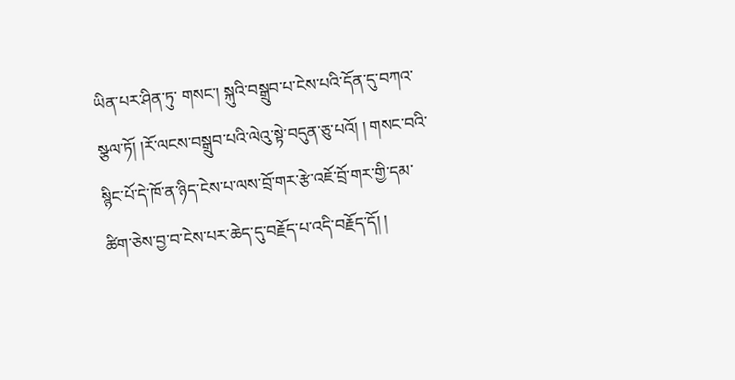ཡིན་པར་ཤིན་ཏུ་ གསང་། སྐུའི་བསྒྲུབ་པ་ངེས་པའི་དོན་དུ་བཀའ་སྩལ་ཏོ། །རོ་ལངས་བསྒྲུབ་པའི་ལེའུ་སྟེ་བདུན་ཅུ་པའོ། ། གསང་བའི་སྙིང་པོ་དེ་ཁོ་ན་ཉིད་ངེས་པ་ལས་བྲོ་གར་རྩེ་འཇོ་བྲོ་གར་གྱི་དམ་ཚིག་ཅེས་བྱ་བ་ངེས་པར་ཆེད་དུ་བརྗོད་པ་འདི་བརྗོད་དོ། །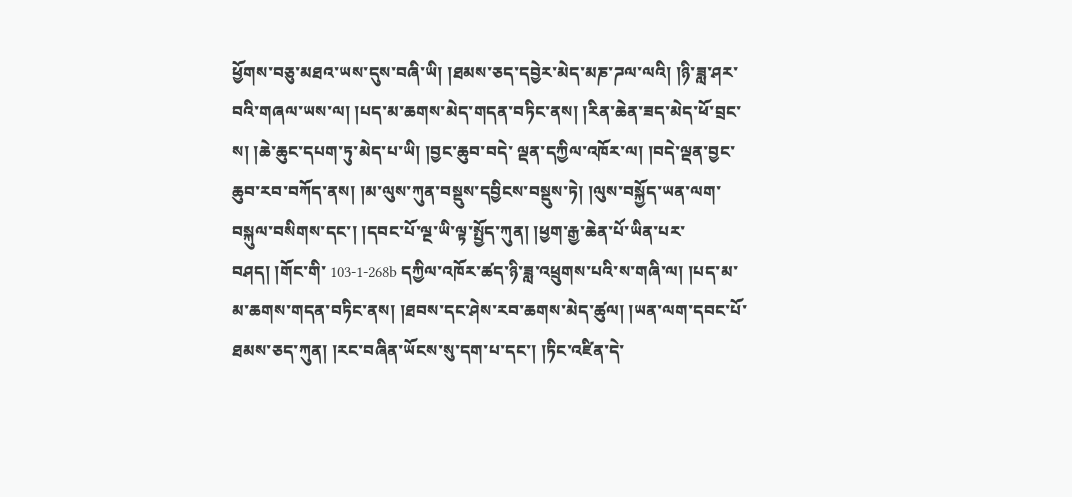ཕྱོགས་བཅུ་མཐའ་ཡས་དུས་བཞི་ཡི། །ཐམས་ཅད་དབྱེར་མེད་མཎ་ཌལ་ལའི། །ཉི་ཟླ་ཤར་བའི་གཞལ་ཡས་ལ། །པད་མ་ཆགས་མེད་གདན་བཏིང་ནས། །རིན་ཆེན་ཟད་མེད་ཕོ་བྲང་ས། །ཆེ་ཆུང་དཔག་ཏུ་མེད་པ་ཡི། །བྱང་ཆུབ་བདེ་ ལྡན་དཀྱིལ་འཁོར་ལ། །བདེ་ལྡན་བྱང་ཆུབ་རབ་བཀོད་ནས། །མ་ལུས་ཀུན་བསྡུས་དབྱིངས་བསྡུས་ཏེ། །ལུས་བསྐྱོད་ཡན་ལག་བསྐུལ་བསིགས་དང་། །དབང་པོ་ལྔ་ཡི་ལྟ་སྤྱོད་ཀུན། །ཕྱག་རྒྱ་ཆེན་པོ་ཡིན་པར་བཤད། །གོང་གི་ 103-1-268b དཀྱིལ་འཁོར་ཚད་ཉི་ཟླ་འཕྲུགས་པའི་ས་གཞི་ལ། །པད་མ་མ་ཆགས་གདན་བཏིང་ནས། །ཐབས་དང་ཤེས་རབ་ཆགས་མེད་ཚུལ། །ཡན་ལག་དབང་པོ་ཐམས་ཅད་ཀུན། །རང་བཞིན་ཡོངས་སུ་དག་པ་དང་། །ཏིང་འཛིན་དེ་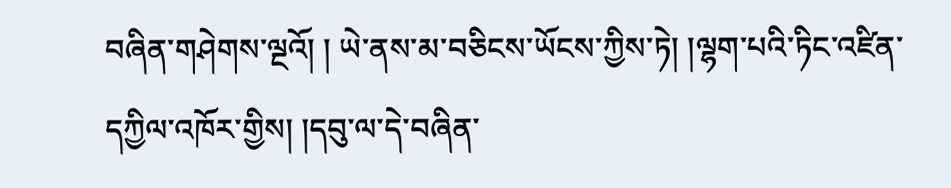བཞིན་གཤེགས་ལྔའོ། ། ཡེ་ནས་མ་བཅིངས་ཡོངས་ཀྱིས་ཏེ། །ལྷག་པའི་ཏིང་འཛིན་དཀྱིལ་འཁོར་གྱིས། །དབུ་ལ་དེ་བཞིན་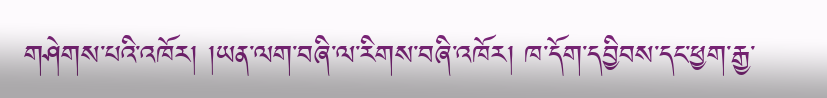གཤེགས་པའི་འཁོར། །ཡན་ལག་བཞི་ལ་རིགས་བཞི་འཁོར། ཁ་དོག་དབྱིབས་དང་ཕྱག་རྒྱ་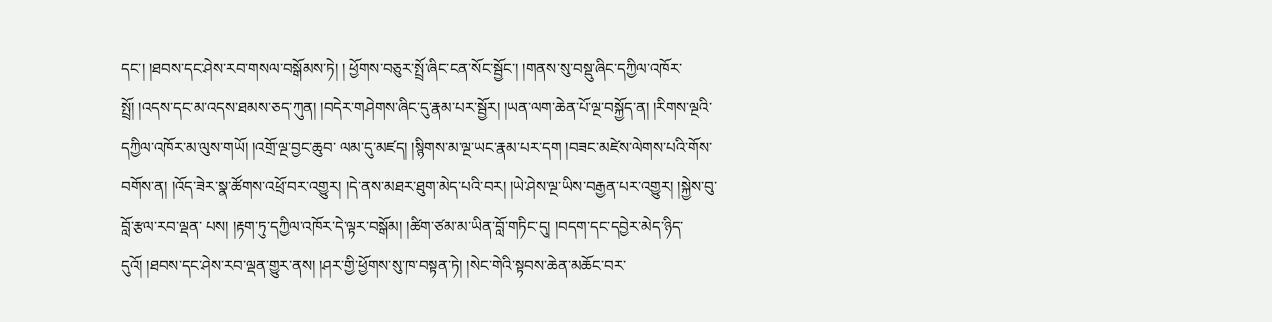དང་། །ཐབས་དང་ཤེས་རབ་གསལ་བསྒོམས་ཏེ། ། ཕྱོགས་བཅུར་སྤྲོ་ཞིང་ངན་སོང་སྦྱོང་། །གནས་སུ་བསྡུ་ཞིང་དཀྱིལ་འཁོར་སྤྲོ། །འདས་དང་མ་འདས་ཐམས་ཅད་ཀུན། །བདེར་གཤེགས་ཞིང་དུ་རྣམ་པར་སྦྱོར། །ཡན་ལག་ཆེན་པོ་ལྔ་བསྐྱོད་ན། །རིགས་ལྔའི་དཀྱིལ་འཁོར་མ་ལུས་གཡོ། །འགྲོ་ལྔ་བྱང་ཆུབ་ ལམ་དུ་མཛད། །སྙིགས་མ་ལྔ་ཡང་རྣམ་པར་དག །བཟང་མཛེས་ལེགས་པའི་གོས་བགོས་ན། །འོད་ཟེར་སྣ་ཚོགས་འཕྲོ་བར་འགྱུར། །དེ་ནས་མཐར་ཐུག་མེད་པའི་བར། །ཡེ་ཤེས་ལྔ་ཡིས་བརྒྱན་པར་འགྱུར། །སྐྱེས་བུ་བློ་རྩལ་རབ་ལྡན་ པས། །རྟག་ཏུ་དཀྱིལ་འཁོར་དེ་ལྟར་བསྒོམ། །ཚིག་ཙམ་མ་ཡིན་བློ་གཏིང་དུ། །བདག་དང་དབྱེར་མེད་ཉིད་དུའོ། །ཐབས་དང་ཤེས་རབ་ལྡན་གྱུར་ནས། །ཤར་གྱི་ཕྱོགས་སུ་ཁ་བསྟན་ཏེ། །སེང་གེའི་སྟབས་ཆེན་མཆོང་བར་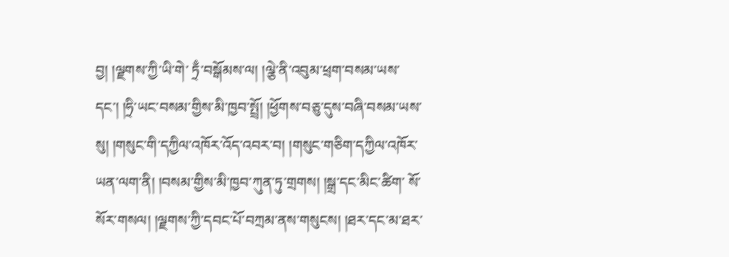བྱ། །ལྗགས་ཀྱི་ཡི་གེ་ ཏྲྃ་བསྒོམས་ལ། །ལྕེ་ནི་འབུམ་ཕྲག་བསམ་ཡས་དང་། །ཧྲི་ཡང་བསམ་གྱིས་མི་ཁྱབ་སྤྲོ། །ཕྱོགས་བཅུ་དུས་བཞི་བསམ་ཡས་སུ། །གསུང་གི་དཀྱིལ་འཁོར་འོད་འབར་བ། །གསུང་གཅིག་དཀྱིལ་འཁོར་ཡན་ལག་ནི། །བསམ་གྱིས་མི་ཁྱབ་ཀུན་ཏུ་གྲགས། །སྒྲ་དང་མིང་ཚིག་ སོ་སོར་གསལ། །ལྗགས་ཀྱི་དབང་པོ་བཀྲམ་ནས་གསུངས། །ཐར་དང་མ་ཐར་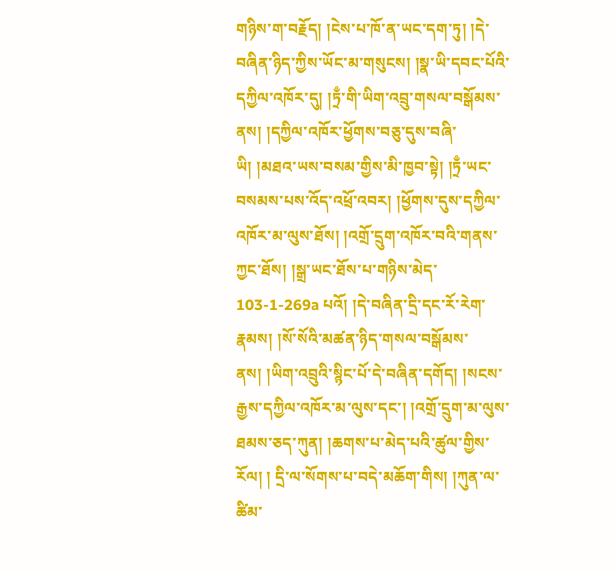གཉིས་ག་བརྗོད། །ངེས་པ་ཁོ་ན་ཡང་དག་ཏུ། །དེ་བཞིན་ཉིད་ཀྱིས་ཡོང་མ་གསུངས། །སྣ་ཡི་དབང་པོའི་དཀྱིལ་འཁོར་དུ། །ཏྲྃ་གི་ཡིག་འབྲུ་གསལ་བསྒོམས་ ནས། །དཀྱིལ་འཁོར་ཕྱོགས་བཅུ་དུས་བཞི་ཡི། །མཐའ་ཡས་བསམ་གྱིས་མི་ཁྱབ་སྟེ། །ཏྲྃ་ཡང་བསམས་པས་འོད་འཕྲོ་འབར། །ཕྱོགས་དུས་དཀྱིལ་འཁོར་མ་ལུས་ཐོས། །འགྲོ་དྲུག་འཁོར་བའི་གནས་ཀྱང་ཐོས། །སྒྲ་ཡང་ཐོས་པ་གཉིས་མེད་ 103-1-269a པའོ། །དེ་བཞིན་དྲི་དང་རོ་རེག་རྣམས། །སོ་སོའི་མཚན་ཉིད་གསལ་བསྒོམས་ནས། །ཡིག་འབྲུའི་སྙིང་པོ་དེ་བཞིན་དགོད། །སངས་རྒྱས་དཀྱིལ་འཁོར་མ་ལུས་དང་། །འགྲོ་དྲུག་མ་ལུས་ཐམས་ཅད་ཀུན། །ཆགས་པ་མེད་པའི་ཚུལ་གྱིས་རོལ། ། དྲི་ལ་སོགས་པ་བདེ་མཆོག་གིས། །ཀུན་ལ་ཚིམ་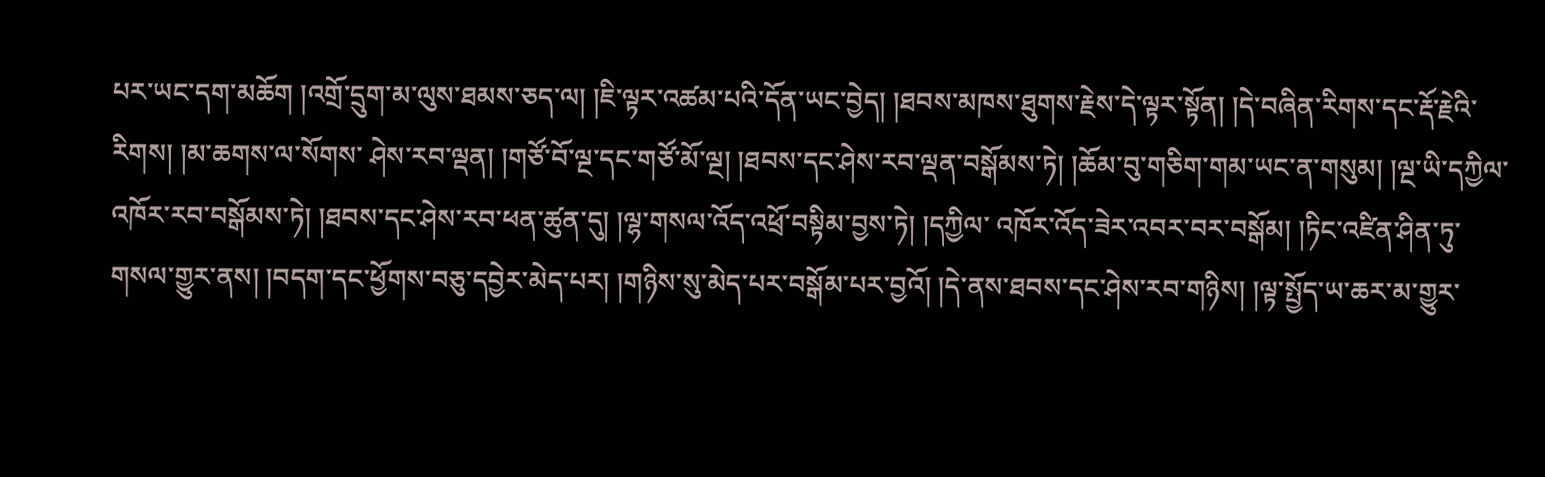པར་ཡང་དག་མཆོག །འགྲོ་དྲུག་མ་ལུས་ཐམས་ཅད་ལ། །ཇི་ལྟར་འཚམ་པའི་དོན་ཡང་བྱེད། །ཐབས་མཁས་ཐུགས་རྗེས་དེ་ལྟར་སྟོན། །དེ་བཞིན་རིགས་དང་རྡོ་རྗེའི་རིགས། །མ་ཆགས་ལ་སོགས་ ཤེས་རབ་ལྡན། །གཙོ་བོ་ལྔ་དང་གཙོ་མོ་ལྔ། །ཐབས་དང་ཤེས་རབ་ལྡན་བསྒོམས་ཏེ། །ཆོམ་བུ་གཅིག་གམ་ཡང་ན་གསུམ། །ལྔ་ཡི་དཀྱིལ་འཁོར་རབ་བསྒོམས་ཏེ། །ཐབས་དང་ཤེས་རབ་ཕན་ཚུན་དུ། །ལྷ་གསལ་འོད་འཕྲོ་བསྟིམ་བྱས་ཏེ། །དཀྱིལ་ འཁོར་འོད་ཟེར་འབར་བར་བསྒོམ། །ཏིང་འཛིན་ཤིན་ཏུ་གསལ་གྱུར་ནས། །བདག་དང་ཕྱོགས་བཅུ་དབྱེར་མེད་པར། །གཉིས་སུ་མེད་པར་བསྒོམ་པར་བྱའོ། །དེ་ནས་ཐབས་དང་ཤེས་རབ་གཉིས། །ལྟ་སྤྱོད་ཡ་ཆར་མ་གྱུར་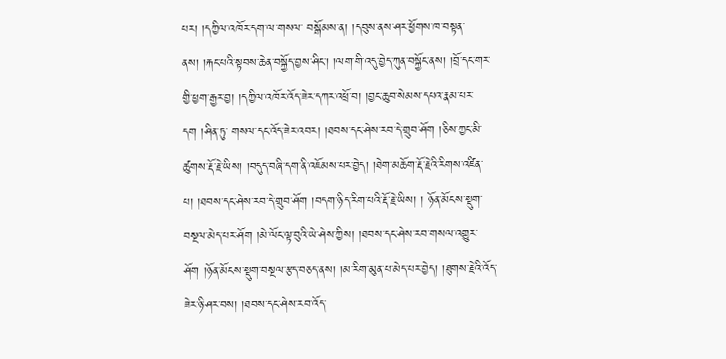པར། །དཀྱིལ་འཁོར་དག་ལ་གསལ་ བསྒོམས་ན། །དབུས་ནས་ཤར་ཕྱོགས་ཁ་བསྟན་ནས། །རྐང་པའི་སྟབས་ཆེན་བསྐྱོད་བྱས་ཤིང་། །ལག་གི་འདུ་བྱེད་ཀུན་བསྐྱོང་ནས། །བྲོ་དང་གར་གྱི་ཕྱག་རྒྱར་བྱ། །དཀྱིལ་འཁོར་འོད་ཟེར་དཀར་འཕྲོ་བ། །བྱང་ཆུབ་སེམས་དཔའ་རྣམ་པར་དག །ཤིན་ཏུ་ གསལ་དང་འོད་ཟེར་འབར། །ཐབས་དང་ཤེས་རབ་དེ་གྲུབ་ཤོག །ཅིས་ཀྱང་མི་ཚུགས་རྡོ་རྗེ་ཡིས། །བདུད་བཞི་དག་ནི་འཇོམས་པར་བྱེད། །ཐེག་མཆོག་རྡོ་རྗེའི་རིགས་འཛིན་པ། །ཐབས་དང་ཤེས་རབ་དེ་གྲུབ་ཤོག །བདག་ཉིད་རིག་པའི་རྡོ་རྗེ་ཡིས། ། ཉོན་མོངས་སྡུག་བསྔལ་མེད་པར་ཤོག །མེ་ལོང་ལྟ་བུའི་ཡེ་ཤེས་ཀྱིས། །ཐབས་དང་ཤེས་རབ་གསལ་འགྱུར་ཤོག །ཉོན་མོངས་སྡུག་བསྔལ་རྩད་བཅད་ནས། །མ་རིག་མུན་པ་མེད་པར་བྱེད། །ཐུགས་རྗེའི་འོད་ཟེར་ཉི་ཤར་བས། །ཐབས་དང་ཤེས་རབ་འོད་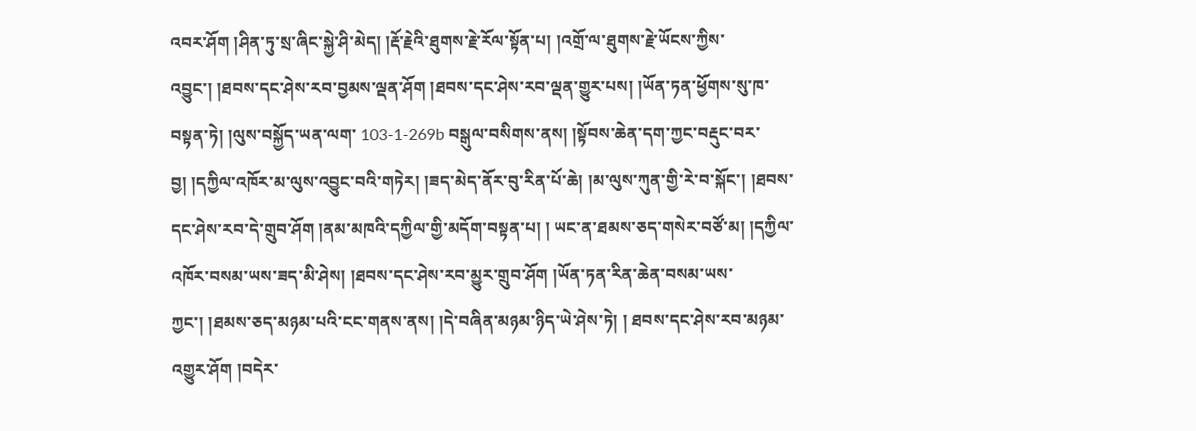འབར་ཤོག །ཤིན་ཏུ་སྲ་ཞིང་སྐྱེ་ཤི་མེད། །རྡོ་རྗེའི་ཐུགས་རྗེ་རོལ་སྟོན་པ། །འགྲོ་ལ་ཐུགས་རྗེ་ཡོངས་ཀྱིས་འབྱུང་། །ཐབས་དང་ཤེས་རབ་བྱམས་ལྡན་ཤོག །ཐབས་དང་ཤེས་རབ་ལྡན་གྱུར་པས། །ཡོན་ཏན་ཕྱོགས་སུ་ཁ་བསྟན་ཏེ། །ལུས་བསྐྱོད་ཡན་ལག་ 103-1-269b བསྒུལ་བསིགས་ནས། །སྟོབས་ཆེན་དག་ཀྱང་བརྡུང་བར་བྱ། །དཀྱིལ་འཁོར་མ་ལུས་འབྱུང་བའི་གཏེར། །ཟད་མེད་ནོར་བུ་རིན་པོ་ཆེ། །མ་ལུས་ཀུན་གྱི་རེ་བ་སྐོང་། །ཐབས་དང་ཤེས་རབ་དེ་གྲུབ་ཤོག །ནམ་མཁའི་དཀྱིལ་གྱི་མདོག་བསྟན་པ། ། ཡང་ན་ཐམས་ཅད་གསེར་བཙོ་མ། །དཀྱིལ་འཁོར་བསམ་ཡས་ཟད་མི་ཤེས། །ཐབས་དང་ཤེས་རབ་མྱུར་གྲུབ་ཤོག །ཡོན་ཏན་རིན་ཆེན་བསམ་ཡས་ཀྱང་། །ཐམས་ཅད་མཉམ་པའི་ངང་གནས་ནས། །དེ་བཞིན་མཉམ་ཉིད་ཡེ་ཤེས་ཏེ། ། ཐབས་དང་ཤེས་རབ་མཉམ་འགྱུར་ཤོག །བདེར་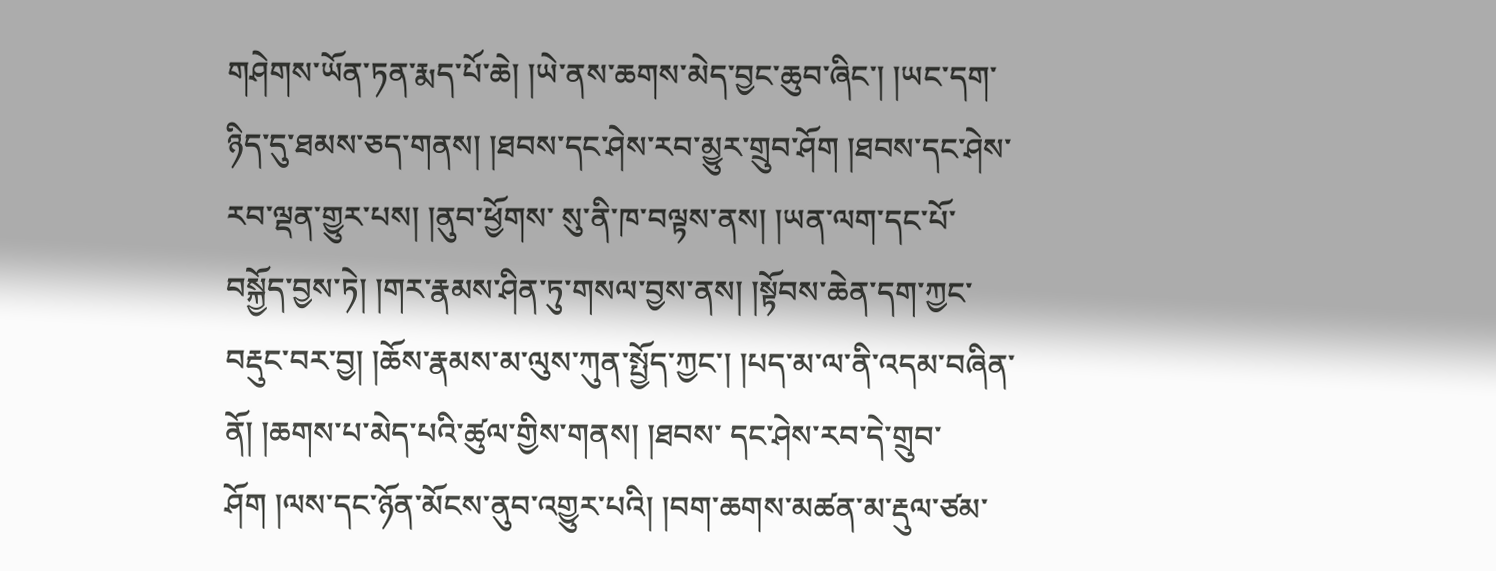གཤེགས་ཡོན་ཏན་རྨད་པོ་ཆེ། །ཡེ་ནས་ཆགས་མེད་བྱང་ཆུབ་ཞིང་། །ཡང་དག་ཉིད་དུ་ཐམས་ཅད་གནས། །ཐབས་དང་ཤེས་རབ་མྱུར་གྲུབ་ཤོག །ཐབས་དང་ཤེས་རབ་ལྡན་གྱུར་པས། །ནུབ་ཕྱོགས་ སུ་ནི་ཁ་བལྟས་ནས། །ཡན་ལག་དང་པོ་བསྐྱོད་བྱས་ཏེ། །གར་རྣམས་ཤིན་ཏུ་གསལ་བྱས་ནས། །སྟོབས་ཆེན་དག་ཀྱང་བརྡུང་བར་བྱ། །ཆོས་རྣམས་མ་ལུས་ཀུན་སྤྱོད་ཀྱང་། །པད་མ་ལ་ནི་འདམ་བཞིན་ནོ། །ཆགས་པ་མེད་པའི་ཚུལ་གྱིས་གནས། །ཐབས་ དང་ཤེས་རབ་དེ་གྲུབ་ཤོག །ལས་དང་ཉོན་མོངས་ནུབ་འགྱུར་པའི། །བག་ཆགས་མཚན་མ་རྡུལ་ཙམ་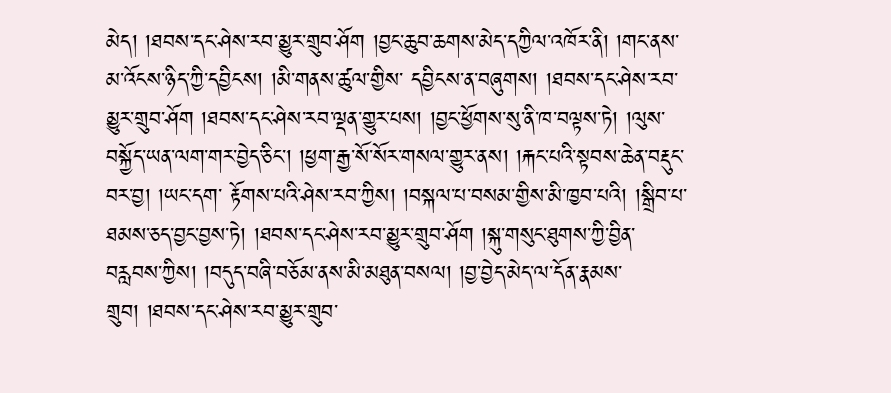མེད། །ཐབས་དང་ཤེས་རབ་མྱུར་གྲུབ་ཤོག །བྱང་ཆུབ་ཆགས་མེད་དཀྱིལ་འཁོར་ནི། །གང་ནས་མ་འོངས་ཉིད་ཀྱི་དབྱིངས། །མི་གནས་ཚུལ་གྱིས་ དབྱིངས་ན་བཞུགས། །ཐབས་དང་ཤེས་རབ་མྱུར་གྲུབ་ཤོག །ཐབས་དང་ཤེས་རབ་ལྡན་གྱུར་པས། །བྱང་ཕྱོགས་སུ་ནི་ཁ་བལྟས་ཏེ། །ལུས་བསྐྱོད་ཡན་ལག་གར་བྱེད་ཅིང་། །ཕྱག་རྒྱ་སོ་སོར་གསལ་གྱུར་ནས། །རྐང་པའི་སྟབས་ཆེན་བརྡུང་བར་བྱ། །ཡང་དག་ རྟོགས་པའི་ཤེས་རབ་ཀྱིས། །བསྐལ་པ་བསམ་གྱིས་མི་ཁྱབ་པའི། །སྒྲིབ་པ་ཐམས་ཅད་བྱང་བྱས་ཏེ། །ཐབས་དང་ཤེས་རབ་མྱུར་གྲུབ་ཤོག །སྐུ་གསུང་ཐུགས་ཀྱི་བྱིན་བརླབས་ཀྱིས། །བདུད་བཞི་བཅོམ་ནས་མི་མཐུན་བསལ། །བྱ་བྱེད་མེད་ལ་དོན་རྣམས་ གྲུབ། །ཐབས་དང་ཤེས་རབ་མྱུར་གྲུབ་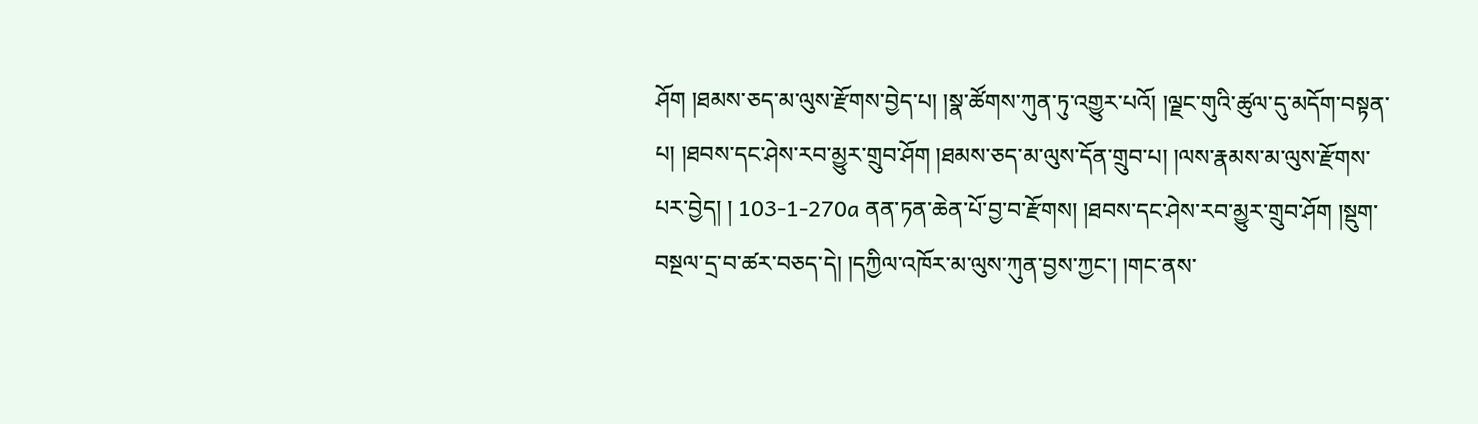ཤོག །ཐམས་ཅད་མ་ལུས་རྫོགས་བྱེད་པ། །སྣ་ཚོགས་ཀུན་ཏུ་འགྱུར་པའོ། །ལྗང་གུའི་ཚུལ་དུ་མདོག་བསྟན་པ། །ཐབས་དང་ཤེས་རབ་མྱུར་གྲུབ་ཤོག །ཐམས་ཅད་མ་ལུས་དོན་གྲུབ་པ། །ལས་རྣམས་མ་ལུས་རྫོགས་པར་བྱེད། ། 103-1-270a ནན་ཏན་ཆེན་པོ་བྱ་བ་རྫོགས། །ཐབས་དང་ཤེས་རབ་མྱུར་གྲུབ་ཤོག །སྡུག་བསྔལ་དྲ་བ་ཚར་བཅད་དེ། །དཀྱིལ་འཁོར་མ་ལུས་ཀུན་བྱས་ཀྱང་། །གང་ནས་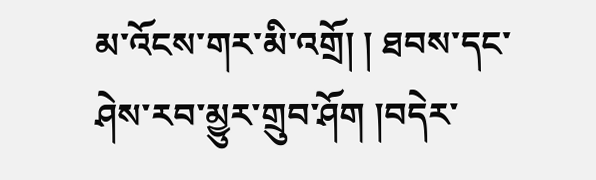མ་འོངས་གར་མི་འགྲོ། ། ཐབས་དང་ཤེས་རབ་མྱུར་གྲུབ་ཤོག །བདེར་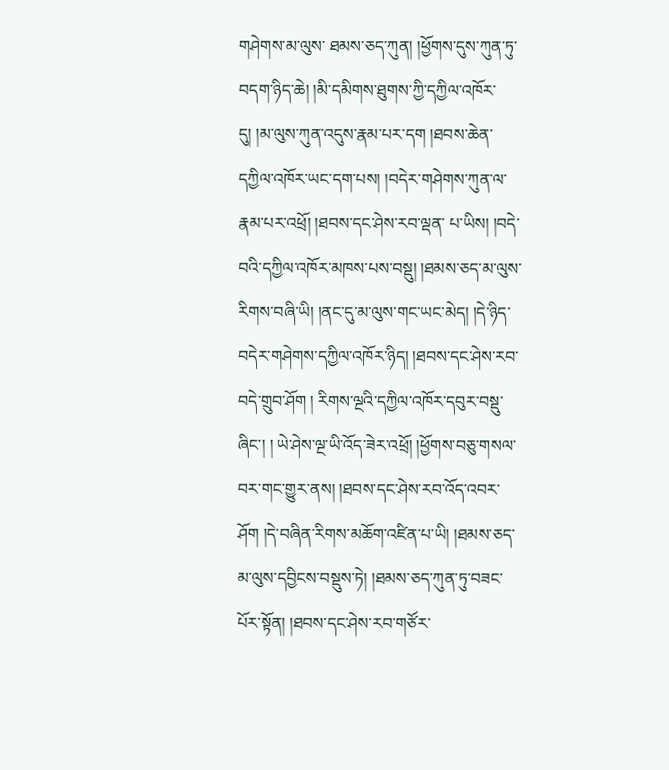གཤེགས་མ་ལུས་ ཐམས་ཅད་ཀུན། །ཕྱོགས་དུས་ཀུན་ཏུ་བདག་ཉིད་ཆེ། །མི་དམིགས་ཐུགས་ཀྱི་དཀྱིལ་འཁོར་དུ། །མ་ལུས་ཀུན་འདུས་རྣམ་པར་དག །ཐབས་ཆེན་དཀྱིལ་འཁོར་ཡང་དག་པས། །བདེར་གཤེགས་ཀུན་ལ་རྣམ་པར་འཕྲོ། །ཐབས་དང་ཤེས་རབ་ལྡན་ པ་ཡིས། །བདེ་བའི་དཀྱིལ་འཁོར་མཁས་པས་བསྡུ། །ཐམས་ཅད་མ་ལུས་རིགས་བཞི་ཡི། །ནང་དུ་མ་ལུས་གང་ཡང་མེད། །དེ་ཉིད་བདེར་གཤེགས་དཀྱིལ་འཁོར་ཉིད། །ཐབས་དང་ཤེས་རབ་བདེ་གྲུབ་ཤོག ། རིགས་ལྔའི་དཀྱིལ་འཁོར་དབུར་བསྡུ་ཞིང་། ། ཡེ་ཤེས་ལྔ་ཡི་འོད་ཟེར་འཕྲོ། །ཕྱོགས་བཅུ་གསལ་བར་གང་གྱུར་ནས། །ཐབས་དང་ཤེས་རབ་འོད་འབར་ཤོག །དེ་བཞིན་རིགས་མཆོག་འཛིན་པ་ཡི། །ཐམས་ཅད་མ་ལུས་དབྱིངས་བསྡུས་ཏེ། །ཐམས་ཅད་ཀུན་ཏུ་བཟང་པོར་སྟོན། །ཐབས་དང་ཤེས་རབ་གཙོར་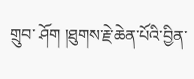གྲུབ་ ཤོག །ཐུགས་རྗེ་ཆེན་པོའི་བྱིན་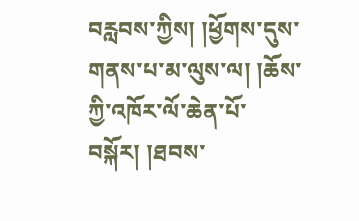བརླབས་ཀྱིས། །ཕྱོགས་དུས་གནས་པ་མ་ལུས་ལ། །ཆོས་ཀྱི་འཁོར་ལོ་ཆེན་པོ་བསྐོར། །ཐབས་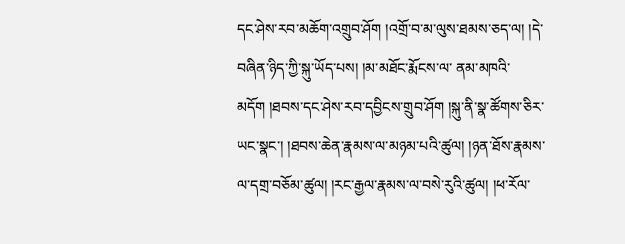དང་ཤེས་རབ་མཆོག་འགྲུབ་ཤོག །འགྲོ་བ་མ་ལུས་ཐམས་ཅད་ལ། །དེ་བཞིན་ཉིད་ཀྱི་སྐུ་ཡོད་པས། །མ་མཐོང་རྨོངས་ལ་ ནམ་མཁའི་མདོག །ཐབས་དང་ཤེས་རབ་དབྱིངས་གྲུབ་ཤོག །སྐུ་ནི་སྣ་ཚོགས་ཅིར་ཡང་སྣང་། །ཐབས་ཆེན་རྣམས་ལ་མཉམ་པའི་ཚུལ། །ཉན་ཐོས་རྣམས་ལ་དགྲ་བཅོམ་ཚུལ། །རང་རྒྱལ་རྣམས་ལ་བསེ་རུའི་ཚུལ། །ཕ་རོལ་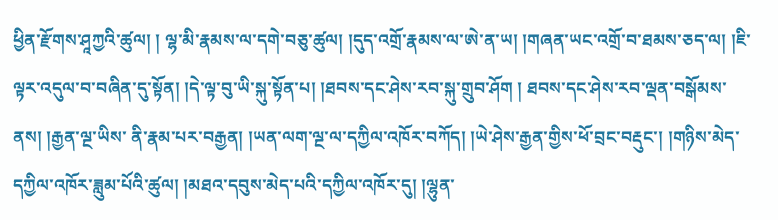ཕྱིན་རྫོགས་ཤཱཀྱའི་ཚུལ། ། ལྷ་མི་རྣམས་ལ་དགེ་བཅུ་ཚུལ། །དུད་འགྲོ་རྣམས་ལ་ཨེ་ན་ཡ། །གཞན་ཡང་འགྲོ་བ་ཐམས་ཅད་ལ། །ཇི་ལྟར་འདུལ་བ་བཞིན་དུ་སྟོན། །དེ་ལྟ་བུ་ཡི་སྐུ་སྟོན་པ། །ཐབས་དང་ཤེས་རབ་སྐུ་གྲུབ་ཤོག ། ཐབས་དང་ཤེས་རབ་ལྡན་བསྒོམས་ནས། །རྒྱན་ལྔ་ཡིས་ ནི་རྣམ་པར་བརྒྱན། །ཡན་ལག་ལྔ་ལ་དཀྱིལ་འཁོར་བཀོད། །ཡེ་ཤེས་རྒྱན་གྱིས་ཕོ་བྲང་བརྡུང་། །གཉིས་མེད་དཀྱིལ་འཁོར་ཟླུམ་པོའི་ཚུལ། །མཐའ་དབུས་མེད་པའི་དཀྱིལ་འཁོར་དུ། །ལྷུན་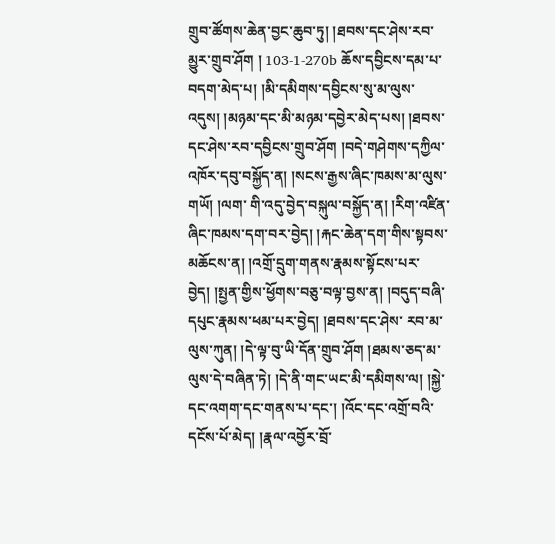གྲུབ་ཚོགས་ཆེན་བྱང་ཆུབ་ཏུ། །ཐབས་དང་ཤེས་རབ་མྱུར་གྲུབ་ཤོག ། 103-1-270b ཆོས་དབྱིངས་དམ་པ་བདག་མེད་པ། །མི་དམིགས་དབྱིངས་སུ་མ་ལུས་འདུས། །མཉམ་དང་མི་མཉམ་དབྱེར་མེད་པས། །ཐབས་དང་ཤེས་རབ་དབྱིངས་གྲུབ་ཤོག །བདེ་གཤེགས་དཀྱིལ་འཁོར་དབུ་བསྐྱོད་ན། །སངས་རྒྱས་ཞིང་ཁམས་མ་ལུས་གཡོ། །ལག་ གི་འདུ་བྱེད་བསྐུལ་བསྐྱོད་ན། །རིག་འཛིན་ཞིང་ཁམས་དག་བར་བྱེད། །རྐང་ཆེན་དག་གིས་སྟབས་མཆོངས་ན། །འགྲོ་དྲུག་གནས་རྣམས་སྟོངས་པར་བྱེད། །སྤྱན་གྱིས་ཕྱོགས་བཅུ་བལྟ་བྱས་ན། །བདུད་བཞི་དཔུང་རྣམས་ཕམ་པར་བྱེད། །ཐབས་དང་ཤེས་ རབ་མ་ལུས་ཀུན། །དེ་ལྟ་བུ་ཡི་དོན་གྲུབ་ཤོག །ཐམས་ཅད་མ་ལུས་དེ་བཞིན་ཏེ། །དེ་ནི་གང་ཡང་མི་དམིགས་ལ། །སྐྱེ་དང་འགག་དང་གནས་པ་དང་། །འོང་དང་འགྲོ་བའི་དངོས་པོ་མེད། །རྣལ་འབྱོར་བྲོ་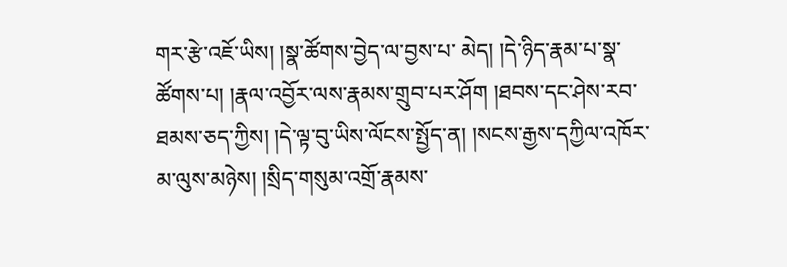གར་རྩེ་འཇོ་ཡིས། །སྣ་ཚོགས་བྱེད་ལ་བྱས་པ་ མེད། །དེ་ཉིད་རྣམ་པ་སྣ་ཚོགས་པ། །རྣལ་འབྱོར་ལས་རྣམས་གྲུབ་པར་ཤོག །ཐབས་དང་ཤེས་རབ་ཐམས་ཅད་ཀྱིས། །དེ་ལྟ་བུ་ཡིས་ལོངས་སྤྱོད་ན། །སངས་རྒྱས་དཀྱིལ་འཁོར་མ་ལུས་མཉེས། །སྲིད་གསུམ་འགྲོ་རྣམས་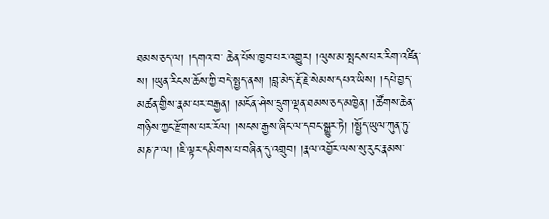ཐམས་ཅད་ལ། །དགའ་བ་ ཆེན་པོས་ཁྱབ་པར་འགྱུར། །ལུས་མ་སྤངས་པར་རིག་འཛིན་ས། །ཡུན་རིངས་ཆོས་ཀྱི་བདེ་སྤྱད་ནས། །བླ་མེད་རྡོ་རྗེ་སེམས་དཔའ་ཡིས། །དཔེ་བྱད་མཚན་གྱིས་རྣམ་པར་བརྒྱན། །མངོན་ཤེས་དྲུག་ལྡན་ཐམས་ཅད་མཁྱེན། །ཚོགས་ཆེན་ གཉིས་ཀྱང་རྫོགས་པར་རོལ། །སངས་རྒྱས་ཞིང་ལ་དབང་སྒྱུར་ཏེ། །སྤྱོད་ཡུལ་ཀུན་ཏུ་མཎ་ཌ་ལ། །ཇི་ལྟར་དམིགས་པ་བཞིན་དུ་འགྲུབ། །རྣལ་འབྱོར་ལས་སུ་རུང་རྣམས་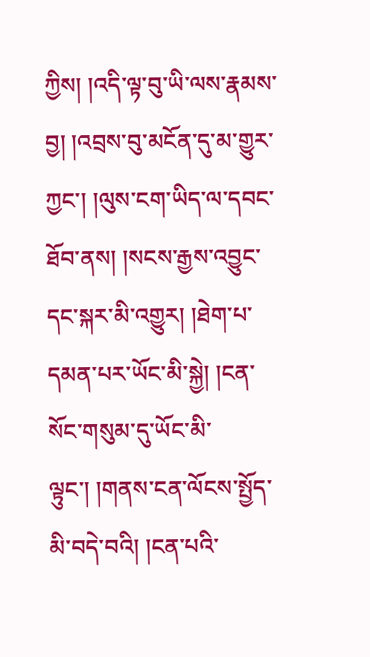ཀྱིས། །འདི་ལྟ་བུ་ཡི་ལས་རྣམས་བྱ། །འབྲས་བུ་མངོན་དུ་མ་གྱུར་ ཀྱང་། །ལུས་ངག་ཡིད་ལ་དབང་ཐོབ་ནས། །སངས་རྒྱས་འབྱུང་དང་སྐར་མི་འགྱུར། །ཐེག་པ་དམན་པར་ཡོང་མི་སྐྱེ། །ངན་སོང་གསུམ་དུ་ཡོང་མི་ལྟུང་། །གནས་ངན་ལོངས་སྤྱོད་མི་བདེ་བའི། །ངན་པའི་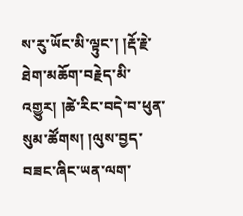ས་རུ་ཡོང་མི་ལྟུང་། །རྡོ་རྗེ་ཐེག་མཆོག་བརྗེད་མི་ འགྱུར། །ཚེ་རིང་བདེ་བ་ཕུན་སུམ་ཚོགས། །ལུས་བྱད་བཟང་ཞིང་ཡན་ལག་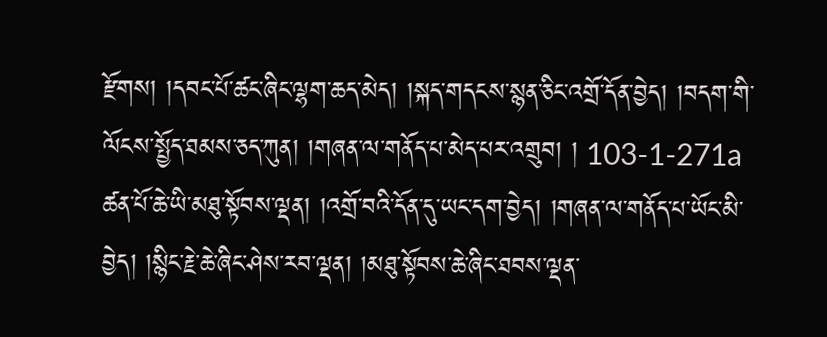རྫོགས། །དབང་པོ་ཚང་ཞིང་ལྷག་ཆད་མེད། །སྐད་གདངས་སྙན་ཅིང་འགྲོ་དོན་བྱེད། །བདག་གི་ལོངས་སྤྱོད་ཐམས་ཅད་ཀུན། །གཞན་ལ་གནོད་པ་མེད་པར་འགྲུབ། ། 103-1-271a ཚན་པོ་ཆེ་ཡི་མཐུ་སྟོབས་ལྡན། །འགྲོ་བའི་དོན་དུ་ཡང་དག་བྱེད། །གཞན་ལ་གནོད་པ་ཡོང་མི་བྱེད། །སྙིང་རྗེ་ཆེ་ཞིང་ཤེས་རབ་ལྡན། །མཐུ་སྟོབས་ཆེ་ཞིང་ཐབས་ལྡན་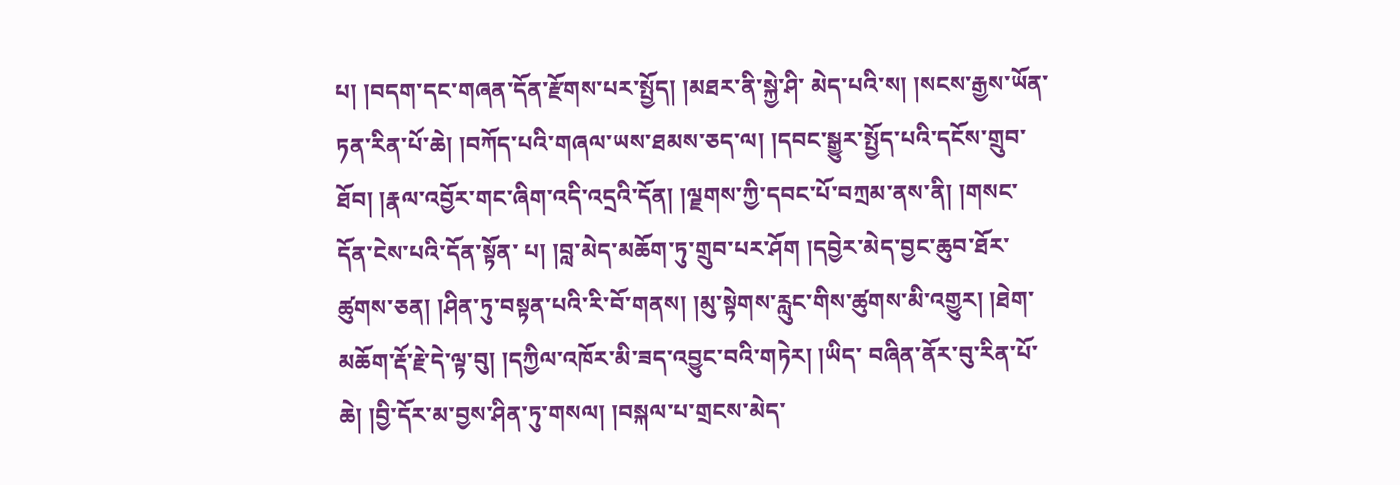པ། །བདག་དང་གཞན་དོན་རྫོགས་པར་སྤྱོད། །མཐར་ནི་སྐྱེ་ཤི་ མེད་པའི་ས། །སངས་རྒྱས་ཡོན་ཏན་རིན་པོ་ཆེ། །བཀོད་པའི་གཞལ་ཡས་ཐམས་ཅད་ལ། །དབང་སྒྱུར་སྤྱོད་པའི་དངོས་གྲུབ་ཐོབ། །རྣལ་འབྱོར་གང་ཞིག་འདི་འདྲའི་དོན། །ལྗགས་ཀྱི་དབང་པོ་བཀྲམ་ནས་ནི། །གསང་དོན་ངེས་པའི་དོན་སྟོན་ པ། །བླ་མེད་མཆོག་ཏུ་གྲུབ་པར་ཤོག །དབྱེར་མེད་བྱང་ཆུབ་ཐོར་ཚུགས་ཅན། །ཤིན་ཏུ་བསྟན་པའི་རི་བོ་གནས། །མུ་སྟེགས་རླུང་གིས་ཚུགས་མི་འགྱུར། །ཐེག་མཆོག་རྡོ་རྗེ་དེ་ལྟ་བུ། །དཀྱིལ་འཁོར་མི་ཟད་འབྱུང་བའི་གཏེར། །ཡིད་ བཞིན་ནོར་བུ་རིན་པོ་ཆེ། །བྱི་དོར་མ་བྱས་ཤིན་ཏུ་གསལ། །བསྐལ་པ་གྲངས་མེད་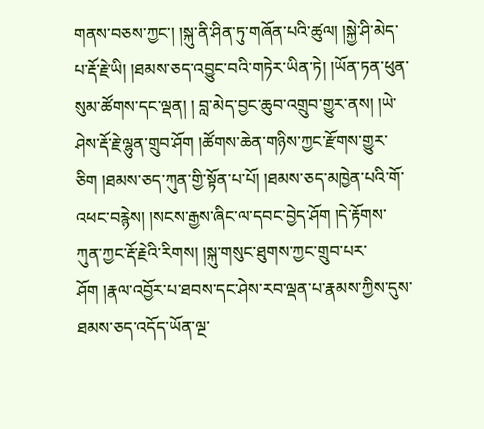གནས་བཅས་ཀྱང་། །སྐུ་ནི་ཤིན་ཏུ་གཞོན་པའི་ཚུལ། །སྐྱེ་ཤི་མེད་པ་རྡོ་རྗེ་ཡི། །ཐམས་ཅད་འབྱུང་བའི་གཏེར་ཡིན་ཏེ། །ཡོན་ཏན་ཕུན་སུམ་ཚོགས་དང་ལྡན། ། བླ་མེད་བྱང་ཆུབ་འགྲུབ་གྱུར་ནས། །ཡེ་ཤེས་རྡོ་རྗེ་ལྷུན་གྲུབ་ཤོག །ཚོགས་ཆེན་གཉིས་ཀྱང་རྫོགས་གྱུར་ཅིག །ཐམས་ཅད་ཀུན་གྱི་སྟོན་པ་པོ། །ཐམས་ཅད་མཁྱེན་པའི་གོ་འཕང་བརྙེས། །སངས་རྒྱས་ཞིང་ལ་དབང་བྱེད་ཤོག །དེ་རྟོགས་ ཀུན་ཀྱང་རྡོ་རྗེའི་རིགས། །སྐུ་གསུང་ཐུགས་ཀྱང་གྲུབ་པར་ཤོག །རྣལ་འབྱོར་པ་ཐབས་དང་ཤེས་རབ་ལྡན་པ་རྣམས་ཀྱིས་དུས་ཐམས་ཅད་འདོད་ཡོན་ལྔ་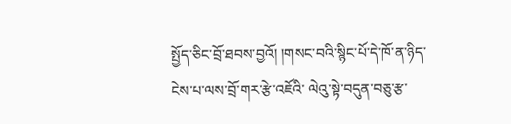སྤྱོད་ཅིང་བྲོ་ཐབས་བྱའོ། །གསང་བའི་སྙིང་པོ་དེ་ཁོ་ན་ཉིད་ངེས་པ་ལས་བྲོ་གར་རྩེ་འཇོའི་ ལེའུ་སྟེ་བདུན་བཅུ་རྩ་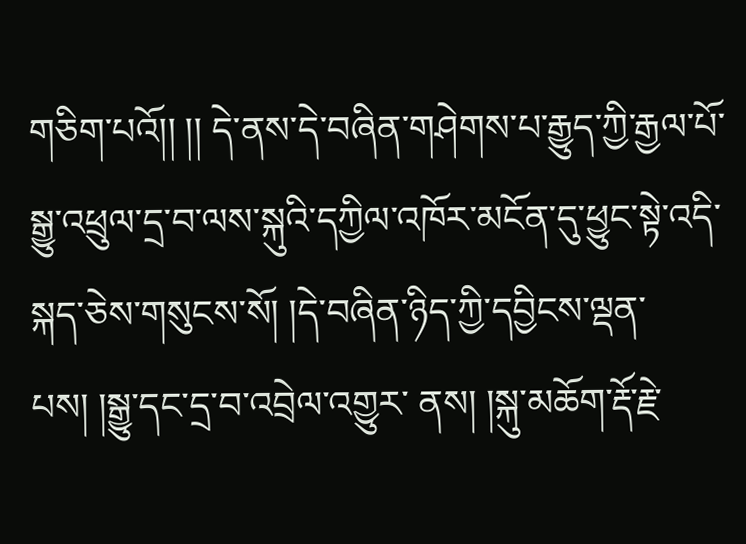གཅིག་པའོ།། །། དེ་ནས་དེ་བཞིན་གཤེགས་པ་རྒྱུད་ཀྱི་རྒྱལ་པོ་སྒྱུ་འཕྲུལ་དྲ་བ་ལས་སྐུའི་དཀྱིལ་འཁོར་མངོན་དུ་ཕྱུང་སྟེ་འདི་སྐད་ཅེས་གསུངས་སོ། །དེ་བཞིན་ཉིད་ཀྱི་དབྱིངས་ལྡན་པས། །སྒྱུ་དང་དྲ་བ་འབྲེལ་འགྱུར་ ནས། །སྐུ་མཆོག་རྡོ་རྗེ་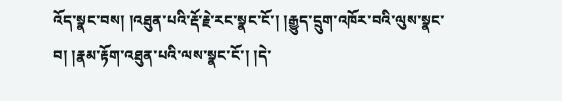འོད་སྣང་བས། །འཐུན་པའི་རྡོ་རྗེ་རང་སྣང་ངོ་། །རྒྱུད་དྲུག་འཁོར་བའི་ལུས་སྣང་བ། །རྣམ་རྟོག་འཐུན་པའི་ལས་སྣང་ངོ་། །དེ་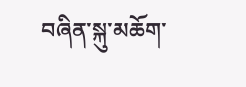བཞིན་སྐུ་མཆོག་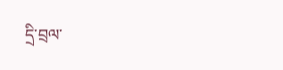དྲི་བྲལ་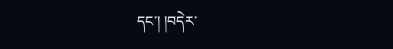དང་། །བདེར་